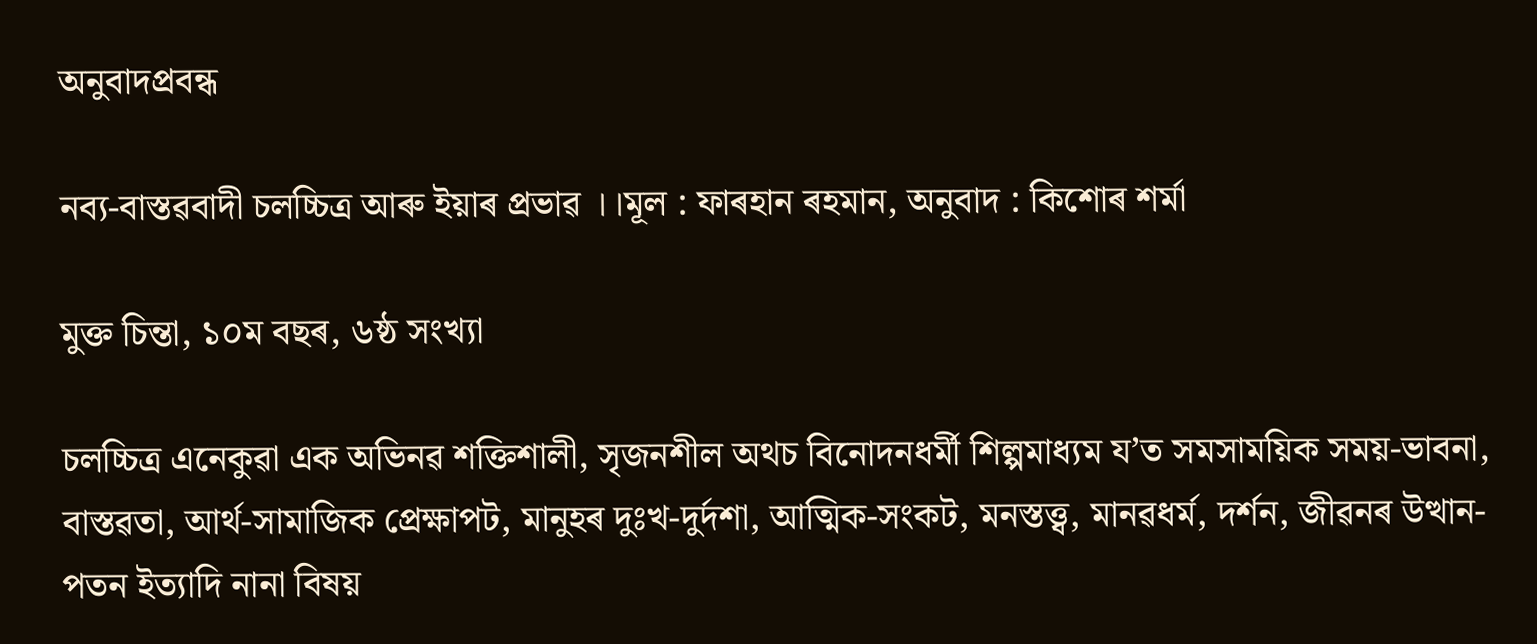অনুবাদপ্ৰবন্ধ

নব্য-বাস্তৱবাদী চলচ্চিত্ৰ আৰু ইয়াৰ প্ৰভাৱ ।।মূল : ফাৰহান ৰহমান, অনুবাদ : কিশোৰ শৰ্মা

মুক্ত চিন্তা, ১০ম বছৰ, ৬ষ্ঠ সংখ্যা

চলচ্চিত্ৰ এনেকুৱা এক অভিনৱ শক্তিশালী, সৃজনশীল অথচ বিনোদনধৰ্মী শিল্পমাধ্যম য’ত সমসাময়িক সময়-ভাবনা, বাস্তৱতা, আৰ্থ-সামাজিক প্ৰেক্ষাপট, মানুহৰ দুঃখ-দুৰ্দশা, আত্মিক-সংকট, মনস্তত্ত্ব, মানৱধৰ্ম, দৰ্শন, জীৱনৰ উত্থান-পতন ইত্যাদি নানা বিষয়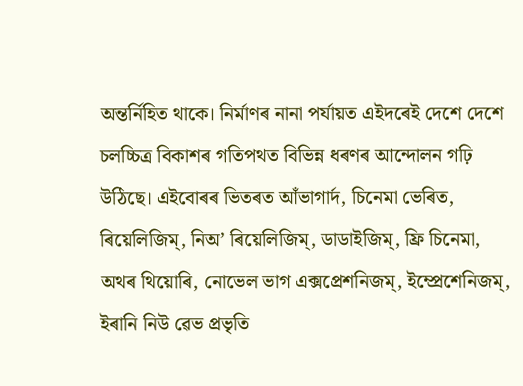অন্তৰ্নিহিত থাকে। নিৰ্মাণৰ নানা পৰ্যায়ত এইদৰেই দেশে দেশে চলচ্চিত্ৰ বিকাশৰ গতিপথত বিভিন্ন ধৰণৰ আন্দোলন গঢ়ি উঠিছে। এইবোৰৰ ভিতৰত আঁভাগাৰ্দ, চিনেমা ভেৰিত, ৰিয়েলিজিম্, নিঅ’ ৰিয়েলিজিম্, ডাডাইজিম্, ফ্ৰি চিনেমা, অথৰ থিয়োৰি, নোভেল ভাগ এক্সপ্ৰেশনিজম্, ইম্প্ৰেশেনিজম্, ইৰানি নিউ ৱেভ প্ৰভৃতি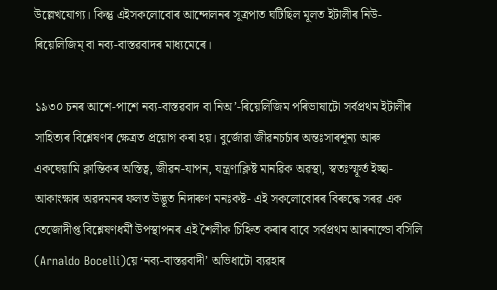উল্লেখযোগ্য। কিন্তু এইসকলোবোৰ আন্দোলনৰ সূত্ৰপাত ঘটিছিল মূলত ইটালীৰ নিউ-ৰিয়েলিজিম্ বা নব্য-বাস্তৱবাদৰ মাধ্যমেৰে।

১৯৩০ চনৰ আশে-পাশে নব্য-বাস্তৱবাদ বা নিঅ’-ৰিয়েলিজিম পৰিভাষাটো সৰ্বপ্ৰথম ইটালীৰ সাহিত্যৰ বিশ্লেষণৰ ক্ষেত্ৰত প্ৰয়োগ কৰা হয়। বুৰ্জোৱা জীৱনচৰ্চাৰ অন্তঃসাৰশূন্য আৰু একঘেয়ামি ক্লান্তিকৰ অস্তিত্ব, জীৱন-যাপন, যন্ত্ৰণাক্লিষ্ট মানৱিক অৱস্থা, স্বতঃস্ফূৰ্ত ইচ্ছা-আকাংক্ষাৰ অৱদমনৰ ফলত উদ্ভূত নিদাৰুণ মনঃকষ্ট- এই সকলোবোৰৰ বিৰুদ্ধে সৰৱ এক তেজোদীপ্ত বিশ্লেষণধৰ্মী উপস্থাপনৰ এই শৈলীক চিহ্নিত কৰাৰ বাবে সৰ্বপ্ৰথম আৰনাল্ডো বসিলি (Arnaldo Bocelli)য়ে ‘নব্য-বাস্তৱবাদী’ অভিধাটো ব্যৱহাৰ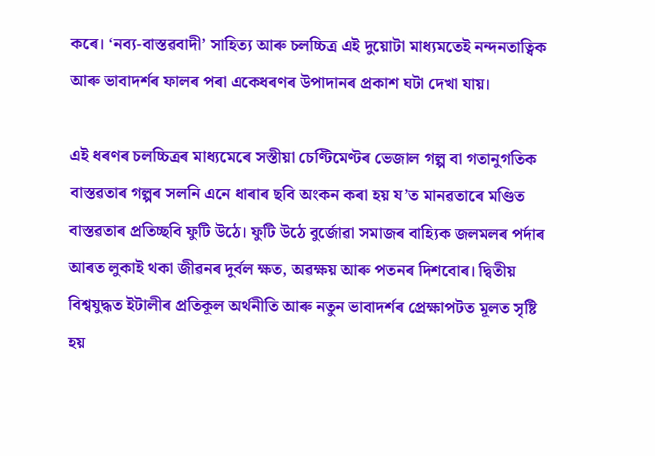কৰে। ‘নব্য-বাস্তৱবাদী’ সাহিত্য আৰু চলচ্চিত্ৰ এই দুয়োটা মাধ্যমতেই নন্দনতাত্বিক আৰু ভাবাদৰ্শৰ ফালৰ পৰা একেধৰণৰ উপাদানৰ প্ৰকাশ ঘটা দেখা যায়।

এই ধৰণৰ চলচ্চিত্ৰৰ মাধ্যমেৰে সস্তীয়া চেণ্টিমেণ্টৰ ভেজাল গল্প বা গতানুগতিক বাস্তৱতাৰ গল্পৰ সলনি এনে ধাৰাৰ ছবি অংকন কৰা হয় য’ত মানৱতাৰে মণ্ডিত বাস্তৱতাৰ প্ৰতিচ্ছবি ফুটি উঠে। ফুটি উঠে বুৰ্জোৱা সমাজৰ বাহ্যিক জলমলৰ পৰ্দাৰ আৰত লুকাই থকা জীৱনৰ দুৰ্বল ক্ষত, অৱক্ষয় আৰু পতনৰ দিশবোৰ। দ্বিতীয় বিশ্বযুদ্ধত ইটালীৰ প্ৰতিকূল অৰ্থনীতি আৰু নতুন ভাবাদৰ্শৰ প্ৰেক্ষাপটত মূলত সৃষ্টি হয়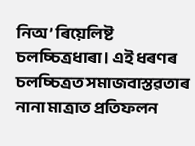নিঅ’ ৰিয়েলিষ্ট চলচ্চিত্ৰধাৰা। এই ধৰণৰ চলচ্চিত্ৰত সমাজবাস্তৱতাৰ নানা মাত্ৰাত প্ৰতিফলন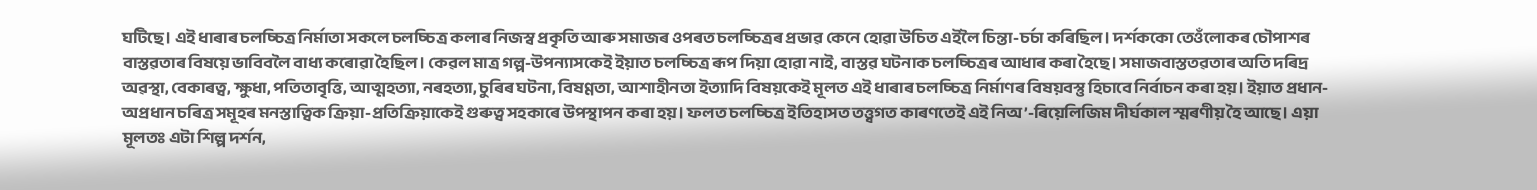ঘটিছে। এই ধাৰাৰ চলচ্চিত্ৰ নিৰ্মাতা সকলে চলচ্চিত্ৰ কলাৰ নিজস্ব প্ৰকৃতি আৰু সমাজৰ ওপৰত চলচ্চিত্ৰৰ প্ৰভাৱ কেনে হোৱা উচিত এইলৈ চিন্তা-চৰ্চা কৰিছিল। দৰ্শককো তেওঁলোকৰ চৌপাশৰ বাস্তৱতাৰ বিষয়ে ভাবিবলৈ বাধ্য কৰোৱা হৈছিল। কেৱল মাত্ৰ গল্প-উপন্যাসকেই ইয়াত চলচ্চিত্ৰ ৰূপ দিয়া হোৱা নাই, বাস্তৱ ঘটনাক চলচ্চিত্ৰৰ আধাৰ কৰা হৈছে। সমাজবাস্ততৱতাৰ অতি দৰিদ্ৰ অৱস্থা, বেকাৰত্ব, ক্ষুধা, পতিতাবৃত্তি, আত্মহত্যা, নৰহত্যা, চুৰিৰ ঘটনা, বিষণ্ণতা, আশাহীনতা ইত্যাদি বিষয়কেই মূলত এই ধাৰাৰ চলচ্চিত্ৰ নিৰ্মাণৰ বিষয়বস্তু হিচাবে নিৰ্বাচন কৰা হয়। ইয়াত প্ৰধান-অপ্ৰধান চৰিত্ৰ সমূহৰ মনস্তাত্বিক ক্ৰিয়া-প্ৰতিক্ৰিয়াকেই গুৰুত্ব সহকাৰে উপস্থাপন কৰা হয়। ফলত চলচ্চিত্ৰ ইতিহাসত তত্ত্বগত কাৰণতেই এই নিঅ’-ৰিয়েলিজিম দীৰ্ঘকাল স্মৰণীয় হৈ আছে। এয়া মূলতঃ এটা শিল্প দৰ্শন,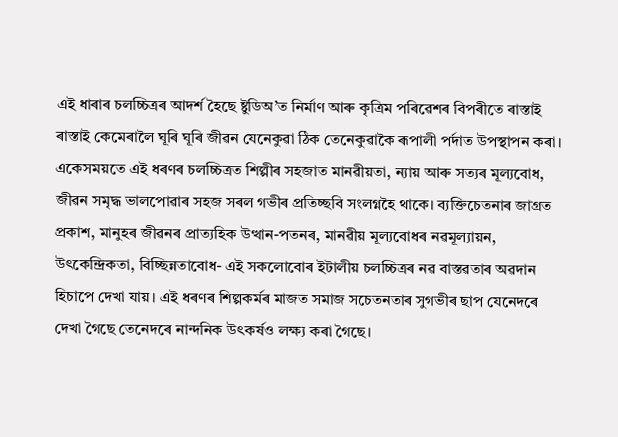এই ধাৰাৰ চলচ্চিত্ৰৰ আদৰ্শ হৈছে ষ্টুডিঅ’ত নিৰ্মাণ আৰু কৃত্ৰিম পৰিৱেশৰ বিপৰীতে ৰাস্তাই ৰাস্তাই কেমেৰালৈ ঘূৰি ঘূৰি জীৱন যেনেকুৱা ঠিক তেনেকুৱাকৈ ৰূপালী পৰ্দাত উপস্থাপন কৰা। একেসময়তে এই ধৰণৰ চলচ্চিত্ৰত শিল্পীৰ সহজাত মানৱীয়তা, ন্যায় আৰু সত্যৰ মূল্যবোধ, জীৱন সমৃদ্ধ ভালপোৱাৰ সহজ সৰল গভীৰ প্ৰতিচ্ছবি সংলগ্নহৈ থাকে। ব্যক্তিচেতনাৰ জাগ্ৰত প্ৰকাশ, মানুহৰ জীৱনৰ প্ৰাত্যহিক উত্থান-পতনৰ, মানৱীয় মূল্যবোধৰ নৱমূল্যায়ন, উৎকেন্দ্ৰিকতা, বিচ্ছিন্নতাবোধ- এই সকলোবোৰ ইটালীয় চলচ্চিত্ৰৰ নৱ বাস্তৱতাৰ অৱদান হিচাপে দেখা যায়। এই ধৰণৰ শিল্পকৰ্মৰ মাজত সমাজ সচেতনতাৰ সুগভীৰ ছাপ যেনেদৰে দেখা গৈছে তেনেদৰে নান্দনিক উৎকৰ্ষও লক্ষ্য কৰা গৈছে।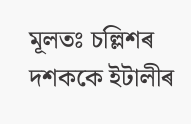মূলতঃ চল্লিশৰ দশককে ইটালীৰ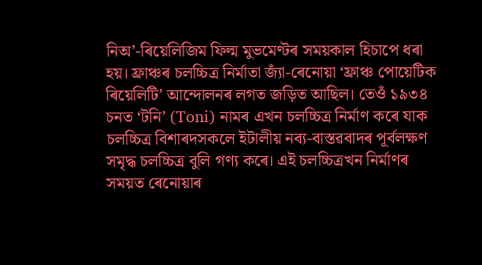নিঅ’-ৰিয়েলিজিম ফিল্ম মুভমেণ্টৰ সময়কাল হিচাপে ধৰা হয়। ফ্ৰাঞ্চৰ চলচ্চিত্ৰ নিৰ্মাতা জ্যাঁ-ৰেনোয়া ‘ফ্ৰাঞ্চ পোয়েটিক ৰিয়েলিটি’ আন্দোলনৰ লগত জড়িত আছিল। তেওঁ ১৯৩৪ চনত ‘টনি’ (Toni) নামৰ এখন চলচ্চিত্ৰ নিৰ্মাণ কৰে যাক চলচ্চিত্ৰ বিশাৰদসকলে ইটালীয় নব্য-বাস্তৱবাদৰ পূৰ্বলক্ষণ সমৃদ্ধ চলচ্চিত্ৰ বুলি গণ্য কৰে। এই চলচ্চিত্ৰখন নিৰ্মাণৰ সময়ত ৰেনোয়াৰ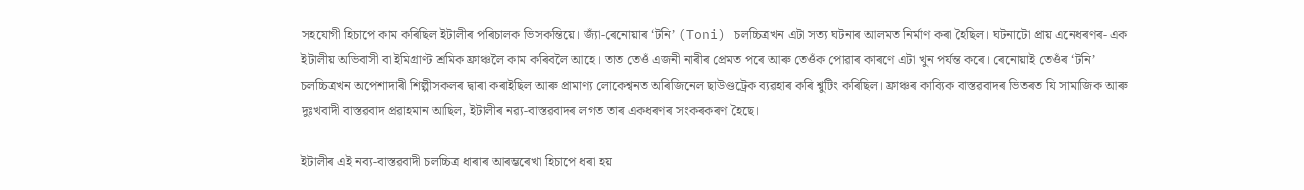সহযোগী হিচাপে কাম কৰিছিল ইটালীৰ পৰিচালক ভিসকন্তিয়ে। জ্যাঁ-ৰেনোয়াৰ ‘টনি’ (Toni) চলচ্চিত্ৰখন এটা সত্য ঘটনাৰ আলমত নিৰ্মাণ কৰা হৈছিল। ঘটনাটো প্ৰায় এনেধৰণৰ- এক ইটালীয় অভিবাসী বা ইমিগ্ৰাণ্ট শ্ৰমিক ফ্ৰাঞ্চলৈ কাম কৰিবলৈ আহে। তাত তেওঁ এজনী নাৰীৰ প্ৰেমত পৰে আৰু তেওঁক পোৱাৰ কাৰণে এটা খুন পৰ্যন্ত কৰে। ৰেনোয়াই তেওঁৰ ‘টনি’ চলচ্চিত্ৰখন অপেশাদাৰী শিল্পীসকলৰ দ্বাৰা কৰাইছিল আৰু প্ৰামাণ্য লোকেশ্বনত অৰিজিনেল ছাউণ্ডট্ৰেক ব্যৱহাৰ কৰি শ্বুটিং কৰিছিল। ফ্ৰাঞ্চৰ কাব্যিক বাস্তৱবাদৰ ভিতৰত যি সামাজিক আৰু দুঃখবাদী বাস্তৱবাদ প্ৰৱাহমান আছিল, ইটালীৰ নৱ্য-বাস্তৱবাদৰ লগত তাৰ একধৰণৰ সংকৰকৰণ হৈছে।

ইটালীৰ এই নব্য-বাস্তৱবাদী চলচ্চিত্ৰ ধাৰাৰ আৰম্ভৰেখা হিচাপে ধৰা হয়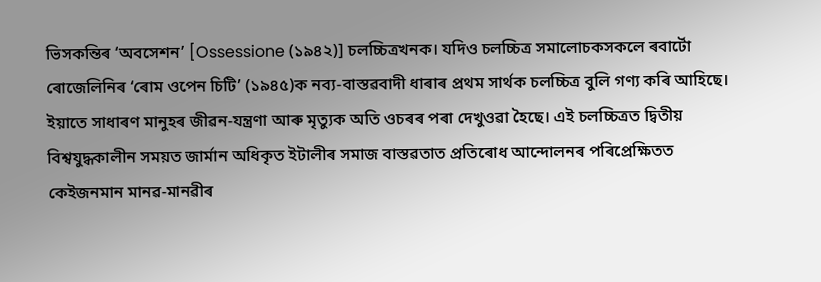ভিসকন্তিৰ ‘অবসেশন’ [Ossessione (১৯৪২)] চলচ্চিত্ৰখনক। যদিও চলচ্চিত্ৰ সমালোচকসকলে ৰবাৰ্টো ৰোজেলিনিৰ ‘ৰোম ওপেন চিটি’ (১৯৪৫)ক নব্য-বাস্তৱবাদী ধাৰাৰ প্ৰথম সাৰ্থক চলচ্চিত্ৰ বুলি গণ্য কৰি আহিছে। ইয়াতে সাধাৰণ মানুহৰ জীৱন-যন্ত্ৰণা আৰু মৃত্যুক অতি ওচৰৰ পৰা দেখুওৱা হৈছে। এই চলচ্চিত্ৰত দ্বিতীয় বিশ্বযুদ্ধকালীন সময়ত জাৰ্মান অধিকৃত ইটালীৰ সমাজ বাস্তৱতাত প্ৰতিৰোধ আন্দোলনৰ পৰিপ্ৰেক্ষিতত কেইজনমান মানৱ-মানৱীৰ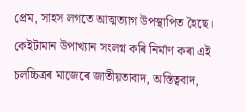প্ৰেম, সাহস লগতে আত্মত্যাগ উপস্থাপিত হৈছে। কেইটামান উপাখ্যান সংলগ্ন কৰি নিৰ্মাণ কৰা এই চলচ্চিত্ৰৰ মাজেৰে জাতীয়তাবাদ, অস্তিত্ববাদ,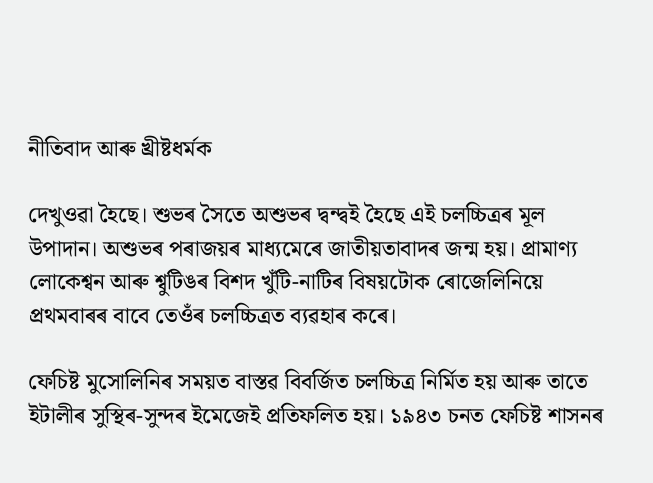নীতিবাদ আৰু খ্ৰীষ্টধৰ্মক

দেখুওৱা হৈছে। শুভৰ সৈতে অশুভৰ দ্বন্দ্ব‌ই হৈছে এই চলচ্চিত্ৰৰ মূল উপাদান। অশুভৰ পৰাজয়ৰ মাধ্যমেৰে জাতীয়তাবাদৰ জন্ম হয়। প্ৰামাণ্য লোকেশ্বন আৰু শ্বুটিঙৰ বিশদ খুঁটি-নাটিৰ বিষয়টোক ৰোজেলিনিয়ে প্ৰথমবাৰৰ বাবে তেওঁৰ চলচ্চিত্ৰত ব্যৱহাৰ কৰে।

ফেচিষ্ট মুসোলিনিৰ সময়ত বাস্তৱ বিবৰ্জিত চলচ্চিত্ৰ নিৰ্মিত হয় আৰু তাতে ইটালীৰ সুস্থিৰ-সুন্দৰ ইমেজেই প্ৰতিফলিত হয়। ১৯৪৩ চনত ফেচিষ্ট শাসনৰ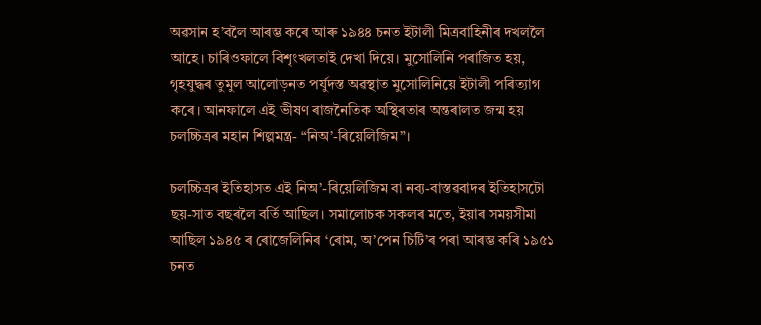অৱসান হ’বলৈ আৰম্ভ কৰে আৰু ১৯৪৪ চনত ইটালী মিত্ৰবাহিনীৰ দখললৈ আহে। চাৰিওফালে বিশৃংখলতাই দেখা দিয়ে। মুসোলিনি পৰাজিত হয়, গৃহযুদ্ধৰ তুমুল আলোড়নত পৰ্যুদস্ত অৱস্থাত মুসোলিনিয়ে ইটালী পৰিত্যাগ কৰে। আনফালে এই ভীষণ ৰাজনৈতিক অস্থিৰতাৰ অন্তৰালত জন্ম হয় চলচ্চিত্ৰৰ মহান শিল্পমন্ত্ৰ- “নিঅ’-ৰিয়েলিজিম”।

চলচ্চিত্ৰৰ ইতিহাসত এই নিঅ’-ৰিয়েলিজিম বা নব্য-বাস্তৱবাদৰ ইতিহাসটো ছয়-সাত বছৰলৈ বৰ্তি আছিল। সমালোচক সকলৰ মতে, ইয়াৰ সময়সীমা আছিল ১৯৪৫ ৰ ৰোজেলিনিৰ ‘ৰোম, অ’পেন চিটি’ৰ পৰা আৰম্ভ কৰি ১৯৫১ চনত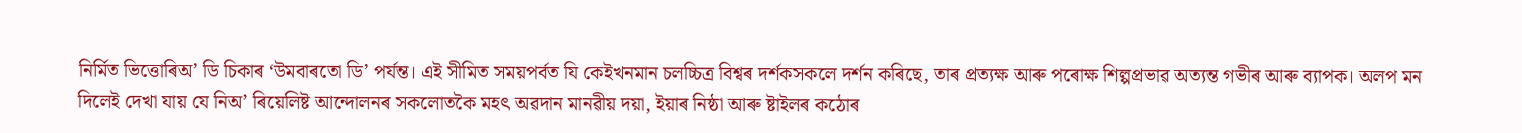নিৰ্মিত ভিত্তোৰিঅ’ ডি চিকাৰ ‘উমবাৰতো ডি’ পৰ্যন্ত। এই সীমিত সময়পৰ্বত যি কেইখনমান চলচ্চিত্ৰ বিশ্বৰ দৰ্শকসকলে দৰ্শন কৰিছে, তাৰ প্ৰত্যক্ষ আৰু পৰোক্ষ শিল্পপ্ৰভাৱ অত্যন্ত গভীৰ আৰু ব্যাপক। অলপ মন দিলেই দেখা যায় যে নিঅ’ ৰিয়েলিষ্ট আন্দোলনৰ সকলোতকৈ মহৎ অৱদান মানৱীয় দয়া, ইয়াৰ নিষ্ঠা আৰু ষ্টাইলৰ কঠোৰ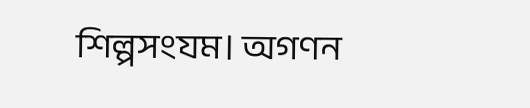শিল্পসংযম। অগণন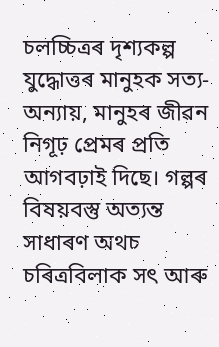চলচ্চিত্ৰৰ দৃশ্যকল্প‌ যুদ্ধোত্তৰ মানুহক সত্য-অন্যায়, মানুহৰ জীৱন নিগূঢ় প্ৰেমৰ প্ৰতি আগবঢ়াই দিছে। গল্পৰ বিষয়বস্তু অত্যন্ত সাধাৰণ অথচ চৰিত্ৰবিলাক সৎ আৰু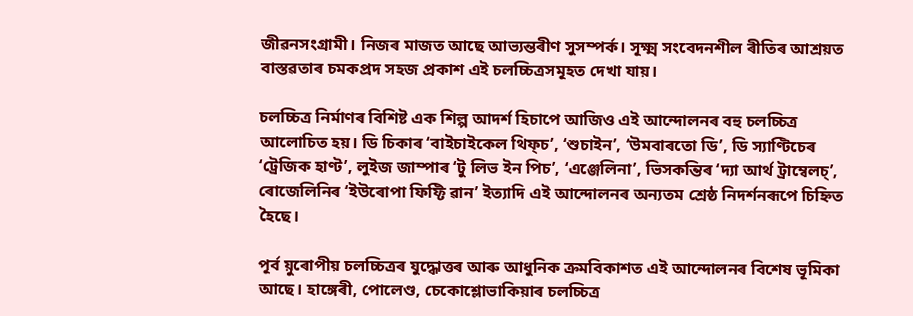জীৱনসংগ্ৰামী। নিজৰ মাজত আছে আভ্যন্তৰীণ সুসম্পৰ্ক। সূক্ষ্ম সংবেদনশীল ৰীতিৰ আশ্ৰয়ত বাস্তৱতাৰ চমকপ্ৰদ সহজ প্ৰকাশ এই চলচ্চিত্ৰসমূহত দেখা যায়।

চলচ্চিত্ৰ নিৰ্মাণৰ বিশিষ্ট এক শিল্প আদৰ্শ হিচাপে আজিও এই আন্দোলনৰ বহু চলচ্চিত্ৰ আলোচিত হয়। ডি চিকাৰ ‘বাইচাইকেল থিফ্চ’, ‘শুচাইন’, ‘উমবাৰতো ডি’, ডি স্যাণ্টিচেৰ ‘ট্ৰেজিক হাণ্ট’, লুইজ জাম্পাৰ ‘টু লিভ ইন পিচ’, ‘এঞ্জেলিনা’, ভিসকন্তিৰ ‘দ্যা আৰ্থ ট্ৰাম্বেলচ্’, ৰোজেলিনিৰ ‘ইউৰোপা ফিফ্টি ৱান’ ইত্যাদি এই আন্দোলনৰ অন্যতম শ্ৰেষ্ঠ নিদৰ্শনৰূপে চিহ্নিত হৈছে।

পূৰ্ব য়ুৰোপীয় চলচ্চিত্ৰৰ যুদ্ধোত্তৰ আৰু আধুনিক ক্ৰমবিকাশত এই আন্দোলনৰ বিশেষ ভূমিকা আছে। হাঙ্গেৰী, পোলেণ্ড, চেকোশ্লোভাকিয়াৰ চলচ্চিত্ৰ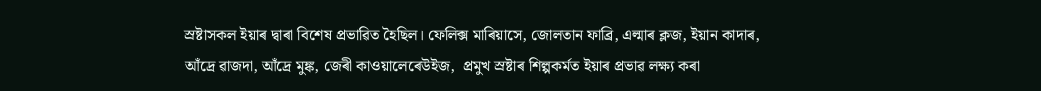স্ৰষ্টাসকল ইয়াৰ দ্বাৰা বিশেষ প্ৰভাৱিত হৈছিল। ফেলিক্স মাৰিয়াসে, জোলতান ফাব্ৰি, এল্মাৰ ক্লজ, ইয়ান কাদাৰ, আঁদ্ৰে ৱাজদা, আঁদ্ৰে মুঙ্ক, জেৰী কাওয়ালেৰেউইজ,  প্ৰমুখ স্ৰষ্টাৰ শিল্পকৰ্মত ইয়াৰ প্ৰভাৱ লক্ষ্য কৰা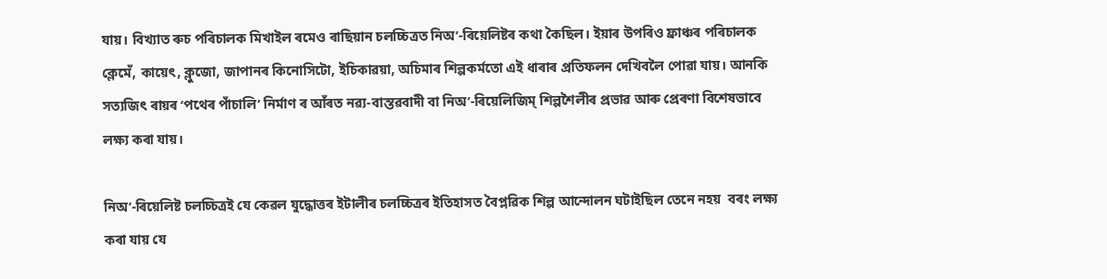যায়। বিখ্যাত ৰুচ পৰিচালক মিখাইল ৰমেও ৰাছিয়ান চলচ্চিত্ৰত নিঅ’-ৰিয়েলিষ্টৰ কথা কৈছিল। ইয়াৰ উপৰিও ফ্ৰাঞ্চৰ পৰিচালক ক্লেমেঁ, কায়েৎ, ক্লুজো, জাপানৰ কিনোসিটো, ইচিকাৱয়া, অচিমাৰ শিল্পকৰ্মতো এই ধাৰাৰ প্ৰতিফলন দেখিবলৈ পোৱা যায়। আনকি সত্যজিৎ ৰায়ৰ ‘পথেৰ পাঁচালি’ নিৰ্মাণ ৰ আঁৰত নৱ্য-বাস্তৱবাদী বা নিঅ’-ৰিয়েলিজিম্ শিল্পশৈলীৰ প্ৰভাৱ আৰু প্ৰেৰণা বিশেষভাবে লক্ষ্য কৰা যায়।

নিঅ’-ৰিয়েলিষ্ট চলচ্চিত্ৰই যে কেৱল যুদ্ধোত্তৰ ইটালীৰ চলচ্চিত্ৰৰ ইতিহাসত বৈপ্লৱিক শিল্প আন্দোলন ঘটাইছিল তেনে নহয়  বৰং লক্ষ্য  কৰা যায় যে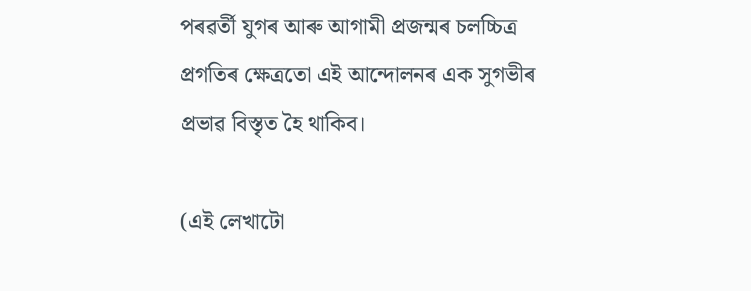পৰৱৰ্তী যুগৰ আৰু আগামী প্ৰজন্মৰ চলচ্চিত্ৰ প্ৰগতিৰ ক্ষেত্ৰতো এই আন্দোলনৰ এক সুগভীৰ প্ৰভাৱ বিস্তৃত হৈ থাকিব।

(এই লেখাটো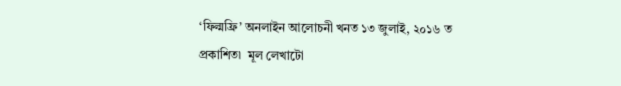‘ফিল্মফ্ৰি’ অনলাইন আলোচনী খনত ১৩ জুলাই, ২০১৬ ত প্ৰকাশিত৷  মূল লেখাটো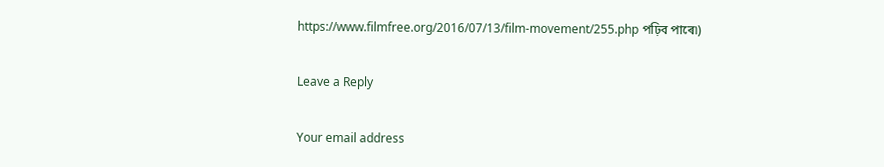https://www.filmfree.org/2016/07/13/film-movement/255.php পঢ়িব পাৰে৷)

Leave a Reply

Your email address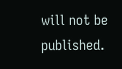will not be published.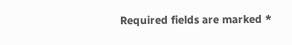Required fields are marked *